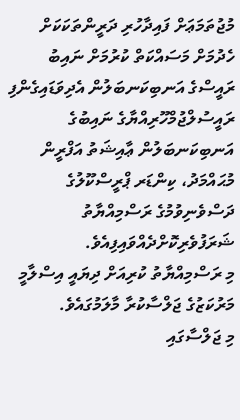މުޖުތަމަޢަށް ފައިދާހުރި ދަރީންތަކަކަށް ހެދުމަށް މަސައްކަތް ކުރުމަށް ނައިބު ރައީސްގެ އަނބިކަނބަލުން އެދިވަޑައިގެންފި
ރައީސުލްޖުމްހޫރިއްޔާގެ ނައިބުގެ އަނބިކަނބަލުން ޢާއިޝަތު އަފްރީން މުޙައްމަދު، ކިންޑަރ ޕްރީސްކޫލުގެ ދަސްވެނިވުމުގެ ރަސްމިއްޔާތު ޝަރަފުވެރިކޮށްދެއްވައިފިއެވެ.
މި ރަސްމިއްޔާތު ކުރިއަށް ދިޔައީ އިސްލާމީ މަރުކަޒުގެ ޖަލްސާކުރާ މާލަމުގައެވެ.
މި ޖަލްސާގައި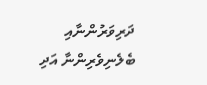ދަރިވަރުންނާއި ބެލެނިވެރިންނާ އަދި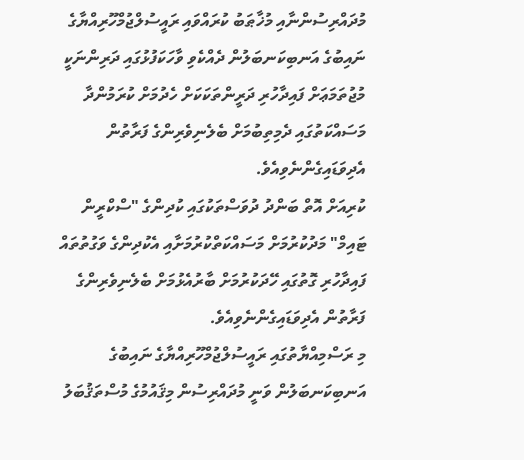މުދައްރިސުންނާއި މުޚާޠަބު ކުރައްވައި ރައީސުލްޖުމްހޫރިއްޔާގެ ނައިބުގެ އަނބިކަނބަލުން ދެއްކެވި ވާހަކަފުޅުގައި ދަރިންނަކީ މުޖުތަމަޢަށް ފައިދާހުރި ދަރީންތަކަކަށް ހެދުމަށް ކުރަމުންދާ މަސައްކަތުގައި ދެމިތިބުމަށް ބެލެނިވެރިންގެ ފަރާތުން އެދިވަޑައިގެންނެވިއެވެ.
ކުރިއަށް އޮތް ބަންދު ދުވަސްތަކުގައި ކުދިންގެ "ސްކްރީން ޓައިމް" މަދުކުރުމަށް މަސައްކަތްކުރުމަށާއި އެކުދިންގެ ވަގުތުތައް ފައިދާހުރި ގޮތުގައި ހޭދަކުރުމަށް ބާރުއެޅުމަށް ބެލެނިވެރިންގެ ފަރާތުން އެދިވަޑައިގެންނެވިއެވެ.
މި ރަސްމިއްޔާތުގައި ރައީސުލްޖުމްހޫރިއްޔާގެ ނައިބުގެ އަނބިކަނބަލުން ވަނީ މުދައްރިސުން މިޤައުމުގެ މުސްތަޤުބަލު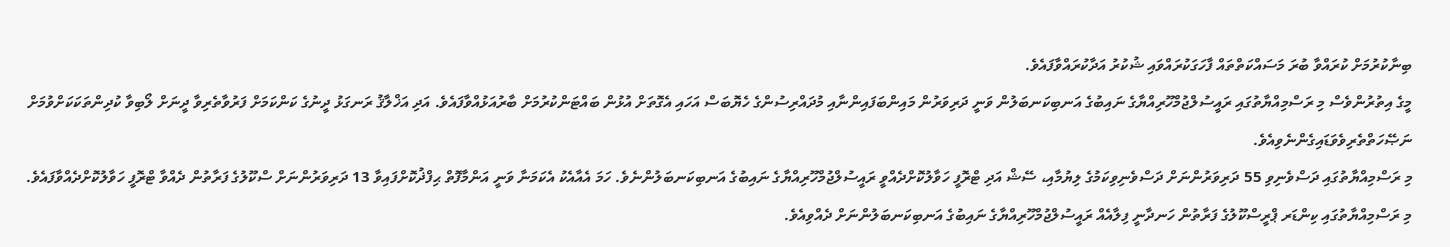ބިނާކުރުމަށް ކުރައްވާ ބުރަ މަސައްކަތްތައް ފާހަގަކުރައްވައި ޝުކުރު އަދާކުރައްވާފައެވެ.
މީގެ އިތުރުންވެސް މި ރަސްމިއްޔާތުގައި ރައީސުލްޖުމްހޫރިއްޔާގެ ނައިބުގެ އަނބިކަނބަލުން ވަނީ ދަރިވަރުން މައިންބަފައިންނާއި މުދައްރިސުންގެ ހެޔޮބަސް އަހައި އެގޮތަށް އުޅުން ބައްޓަންކުރުމަށް ބާރުއަޅުއްވާފައެވެ. އަދި އަޚްލާޤު ރަނގަޅު ދީނުގެ ކަންކަމަށް ފަރުވާތެރިވާ ދީނަށް ލޯބިވާ ކުދިންތަކަކަށްވުމަށް ނަޞޭހަތްތެރިވެވަޑައިގެންނެވިއެވެ.
މި ރަސްމިއްޔާތުގައި ދަސްވެނިވި 55 ދަރިވަރުންނަށް ދަސްވެނިވިކަމުގެ ލިޔުމާއި، ސޭޝް އަދި ޓްރޮފީ ހަވާލުކޮށްދެއްވީ ރައީސުލްޖުމްހޫރިއްޔާގެ ނައިބުގެ އަނބިކަނބަލުންނެވެ. ހަމަ އެއާއެކު އެކަމަނާ ވަނީ އަންމާފޮތް ޙިފްޛުކޮށްފައިވާ 13 ދަރިވަރުންނަށް ސްކޫލުގެ ފަރާތުން ދެއްވާ ޓްރޮފީ ހަވާލުކޮށްދެއްވާފައެވެ.
މި ރަސްމިއްޔާތުގައި ކިންޑަރ ޕްރީސްކޫލުގެ ފަރާތުން ހަނދާނީ ފިލާއެއް ރައީސުލްޖުމްހޫރިއްޔާގެ ނައިބުގެ އަނބިކަނބަލުންނަށް ދެއްވިއެވެ.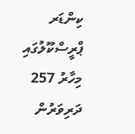ކިންޑަރ ޕްރީސްކޫލުގައި މިހާރު 257 ދަރިވަރުން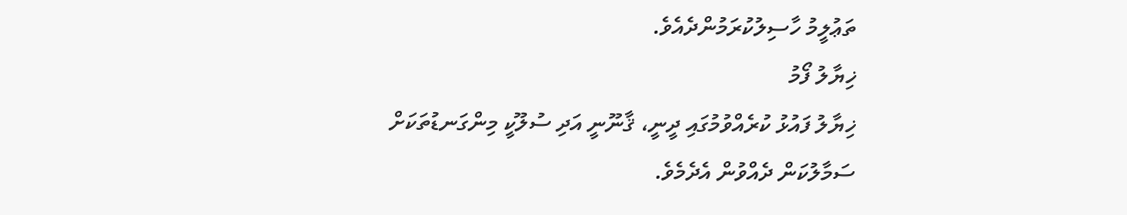ތަޢުލީމު ހާސިލުކުރަމުންދެއެވެ.
ޚިޔާލު ފޯމު
ޚިޔާލު ފައުޅު ކުރެއްވުމުގައި ދީނީ، ޤާނޫނީ އަދި ސުލޫކީ މިންގަނޑުތަކަށް ސަމާލުކަން ދެއްވުން އެދެމެވެ.